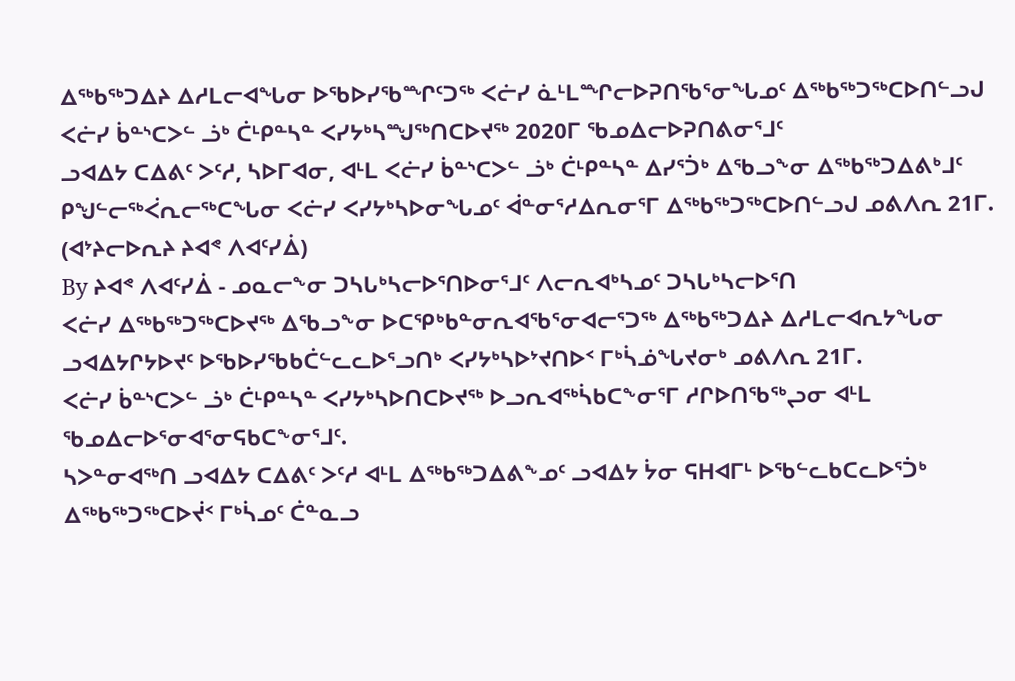ᐃᖅᑲᖅᑐᐃᔨ ᐃᓱᒪᓕᐊᖓᓂ ᐅᖃᐅᓯᖃᙱᑦᑐᖅ ᐸᓖᓯ ᓈᒻᒪᙱᓕᐅᕈᑎᖃᕐᓂᖓᓄᑦ ᐃᖅᑲᖅᑐᖅᑕᐅᑎᓪᓗᒍ
ᐸᓖᓯ ᑳᓐᔅᑕᐳᓪ ᓘᒃ ᑖᒻᑭᓐᓴᓐ ᐸᓯᔭᒃᓴᙳᖅᑎᑕᐅᔪᖅ 2020ᒥ ᖃᓄᐃᓕᐅᕈᑎᕕᓂᕐᒧᑦ
ᓗᐊᐃᔭ ᑕᐃᕕᑦ ᐳᑦᓱ, ᓴᐅᒥᐊᓂ, ᐊᒻᒪ ᐸᓖᓯ ᑳᓐᔅᑕᐳᓪ ᓘᒃ ᑖᒻᑭᓐᓴᓐ ᐃᓯᕐᑑᒃ ᐃᖃᓗᖕᓂ ᐃᖅᑲᖅᑐᐃᕕᒃᒧᑦ ᑭᖑᓪᓕᖅᐹᕆᓕᖅᑕᖓᓂ ᐸᓖᓯ ᐸᓯᔭᒃᓴᐅᓂᖓᓄᑦ ᐋᓐᓂᕐᓱᐃᕆᓂᕐᒥ ᐃᖅᑲᖅᑐᖅᑕᐅᑎᓪᓗᒍ ᓄᕕᐱᕆ 21ᒥ. (ᐊᔾᔨᓕᐅᕆᔨ ᔨᐊᕝ ᐱᐊᑦᓯᐄ)
By ᔨᐊᕝ ᐱᐊᑦᓯᐄ - ᓄᓇᓕᖕᓂ ᑐᓴᒐᒃᓴᓕᐅᕐᑎᐅᓂᕐᒧᑦ ᐱᓕᕆᐊᒃᓴᓄᑦ ᑐᓴᒐᒃᓴᓕᐅᕐᑎ
ᐸᓖᓯ ᐃᖅᑲᖅᑐᖅᑕᐅᔪᖅ ᐃᖃᓗᖕᓂ ᐅᑕᕿᒃᑲᓐᓂᕆᐊᖃᕐᓂᐊᓕᕐᑐᖅ ᐃᖅᑲᖅᑐᐃᔨ ᐃᓱᒪᓕᐊᕆᔭᖓᓂ ᓗᐊᐃᔭᒋᔭᐅᔪᑦ ᐅᖃᐅᓯᖃᑲᑖᓪᓚᓚᐅᕐᓗᑎᒃ ᐸᓯᔭᒃᓴᐅᔾᔪᑎᐅᑉ ᒥᒃᓵᓅᖓᔪᓂᒃ ᓄᕕᐱᕆ 21ᒥ.
ᐸᓖᓯ ᑳᓐᔅᑕᐳᓪ ᓘᒃ ᑖᒻᑭᓐᓴᓐ ᐸᓯᔭᒃᓴᐅᑎᑕᐅᔪᖅ ᐅᓗᕆᐊᖅᓵᑲᑕᖕᓂᕐᒥ ᓱᒋᐅᑎᖃᖅᖢᓂ ᐊᒻᒪ ᖃᓄᐃᓕᐅᕐᓂᐊᕐᓂᕋᑲᑕᖕᓂᕐᒧᑦ.
ᓴᐳᓐᓂᐊᖅᑎ ᓗᐊᐃᔭ ᑕᐃᕕᑦ ᐳᑦᓱ ᐊᒻᒪ ᐃᖅᑲᖅᑐᐃᕕᖕᓄᑦ ᓗᐊᐃᔭ ᔮᓂ ᕋᕼᐊᒥᒻ ᐅᖃᓪᓚᑲᑕᓚᐅᕐᑑᒃ ᐃᖅᑲᖅᑐᖅᑕᐅᔫᑉ ᒥᒃᓵᓄᑦ ᑖᓐᓇᓗ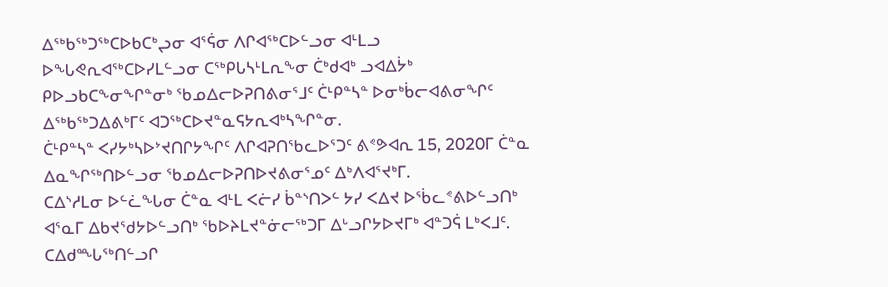ᐃᖅᑲᖅᑐᖅᑕᐅᑲᑕᒃᖢᓂ ᐊᕐᕌᓂ ᐱᒋᐊᖅᑕᐅᓪᓗᓂ ᐊᒻᒪᓗ ᐅᖓᕙᕆᐊᖅᑕᐅᓯᒪᓪᓗᓂ ᑕᖅᑭᒐᓴᒻᒪᕆᖕᓂ ᑖᒃᑯᐊᒃ ᓗᐊᐃᔮᒃ ᑭᐅᓗᑲᑕᖕᓂᖏᓐᓂᒃ ᖃᓄᐃᓕᐅᕈᑎᕕᓂᕐᒧᑦ ᑖᒻᑭᓐᓴᓐ ᐅᓂᒃᑳᓕᐊᕕᓂᖏᑦ ᐃᖅᑲᖅᑐᐃᕕᒃᒥᑦ ᐊᑐᖅᑕᐅᔪᓐᓇᕋᔭᕆᐊᒃᓴᖏᓐᓂ.
ᑖᒻᑭᓐᓴᓐ ᐸᓯᔭᒃᓴᐅᔾᔪᑎᒋᔭᖏᑦ ᐱᒋᐊᕈᑎᖃᓚᐅᕐᑐᑦ ᕕᕝᕗᐊᕆ 15, 2020ᒥ ᑖᓐᓇ ᐃᓇᖏᖅᑎᐅᓪᓗᓂ ᖃᓄᐃᓕᐅᕈᑎᐅᔪᕕᓂᕐᓄᑦ ᐃᒃᐱᐊᕐᔪᒃᒥ.
ᑕᐃᔅᓱᒪᓂ ᐅᓪᓛᖓᓂ ᑖᓐᓇ ᐊᒻᒪ ᐸᓖᓯ ᑳᓐᔅᑎᐳᓪ ᔭᓯ ᐸᐃᔪ ᐅᖄᓚᕝᕕᐅᓪᓗᑎᒃ ᐊᕐᓇᒥ ᐃᑲᔪᖁᔭᐅᓪᓗᑎᒃ ᖃᐅᔨᒪᔪᓐᓃᓕᖅᑐᒥ ᐃᒡᓗᒋᔭᐅᔪᒥᒃ ᐊᓐᑐᕌ ᒪᒃᐸᒧᑦ. ᑕᐃᑯᙵᖅᑎᓪᓗᒋ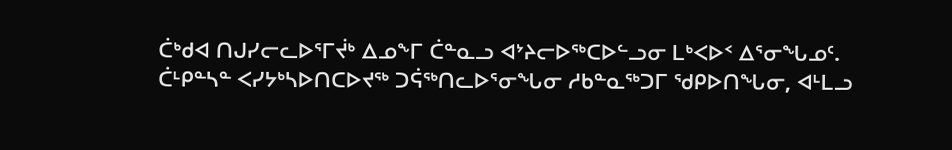ᑖᒃᑯᐊ ᑎᒍᓯᓕᓚᐅᕐᒥᔫᒃ ᐃᓄᖕᒥ ᑖᓐᓇᓗ ᐊᔾᔨᓕᐅᖅᑕᐅᓪᓗᓂ ᒪᒃᐸᐅᑉ ᐃᕐᓂᖓᓄᑦ.
ᑖᒻᑭᓐᓴᓐ ᐸᓯᔭᒃᓴᐅᑎᑕᐅᔪᖅ ᑐᕌᖅᑎᓚᐅᕐᓂᖓᓂ ᓱᑲᓐᓇᖅᑐᒥ ᖁᑭᐅᑎᖓᓂ, ᐊᒻᒪᓗ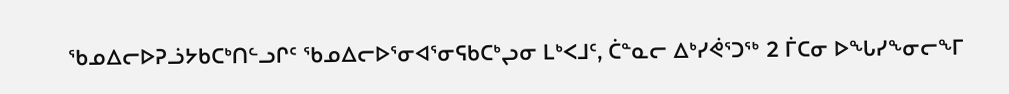ᖃᓄᐃᓕᐅᕈᓘᔭᑲᑕᒃᑎᓪᓗᒋᑦ ᖃᓄᐃᓕᐅᕐᓂᐊᕐᓂᕋᑲᑕᒃᖢᓂ ᒪᒃᐸᒧᑦ, ᑖᓐᓇᓕ ᐃᒃᓯᕚᕐᑐᖅ 2 ᒦᑕᓂ ᐅᖓᓯᖕᓂᓕᖕᒥ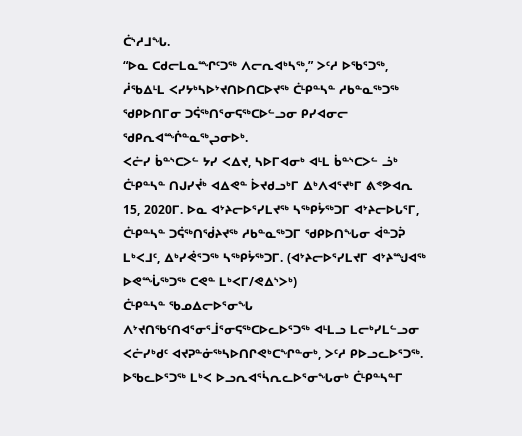ᑖᔅᓱᒧᖓ.
“ᐅᓇ ᑕᑯᓕᒪᓇᙱᑦᑐᖅ ᐱᓕᕆᐊᒃᓴᖅ,” ᐳᑦᓱ ᐅᖃᕐᑐᖅ, ᓲᖃᐃᒻᒪ ᐸᓯᔭᒃᓴᐅᔾᔪᑎᐅᑎᑕᐅᔪᖅ ᑖᒻᑭᓐᓴᓐ ᓱᑲᓐᓇᖅᑐᖅ ᖁᑭᐅᑎᒥᓂ ᑐᕌᖅᑎᕐᓂᕋᖅᑕᐅᓪᓗᓂ ᑭᓯᐊᓂᓕ ᖁᑭᕆᐊᙲᓐᓇᖅᖢᓂᐅᒃ.
ᐸᓖᓯ ᑳᓐᔅᑕᐳᓪ ᔭᓯ ᐸᐃᔪ, ᓴᐅᒥᐊᓂᒃ ᐊᒻᒪ ᑳᓐᔅᑕᐳᓪ ᓘᒃ ᑖᒻᑭᓐᓴᓐ ᑎᒍᓯᔫᒃ ᐊᐃᕙᓐ ᐆᔪᑯᓗᒃᒥ ᐃᒃᐱᐊᕐᔪᒃᒥ ᕕᕝᕗᐊᕆ 15, 2020ᒥ. ᐅᓇ ᐊᔾᔨᓕᐅᕐᓯᒪᔪᖅ ᓴᖅᑭᔮᖅᑐᒥ ᐊᔾᔨᓕᐅᒐᕐᒥ, ᑖᒻᑭᓐᓴᓐ ᑐᕌᖅᑎᖂᔨᔪᖅ ᓱᑲᓐᓇᖅᑐᒥ ᖁᑭᐅᑎᖓᓂ ᐋᓐᑐᕉ ᒪᒃᐸᒧᑦ, ᐃᒃᓯᕚᕐᑐᖅ ᓴᖅᑭᔮᖅᑐᒥ. (ᐊᔾᔨᓕᐅᕐᓯᒪᔪᒥ ᐊᔾᔨᙳᐊᖅ ᐅᕙᙶᖅᑐᖅ ᑕᕙᓐ ᒪᒃᐸᒥ/ᕙᐃᔅᐳᒃ)
ᑖᒻᑭᓐᓴᓐ ᖃᓄᐃᓕᐅᕐᓂᖓ ᐱᔾᔪᑎᖃᑦᑎᐊᕐᓂᕐᒨᕐᓂᕋᖅᑕᐅᓚᐅᕐᑐᖅ ᐊᒻᒪᓗ ᒪᓕᒃᓯᒪᓪᓗᓂ ᐸᓖᓯᒃᑯᑦ ᐊᔪᕈᓐᓃᖅᓴᐅᑎᒋᕙᒃᑕᖏᓐᓂᒃ, ᐳᑦᓱ ᑭᐅᓗᓚᐅᕐᑐᖅ.
ᐅᖃᓚᐅᕐᑐᖅ ᒪᒃᐸ ᐅᓗᕆᐊᕐᓵᕆᓚᐅᕐᓂᖓᓂᒃ ᑖᒻᑭᓐᓴᓐᒥ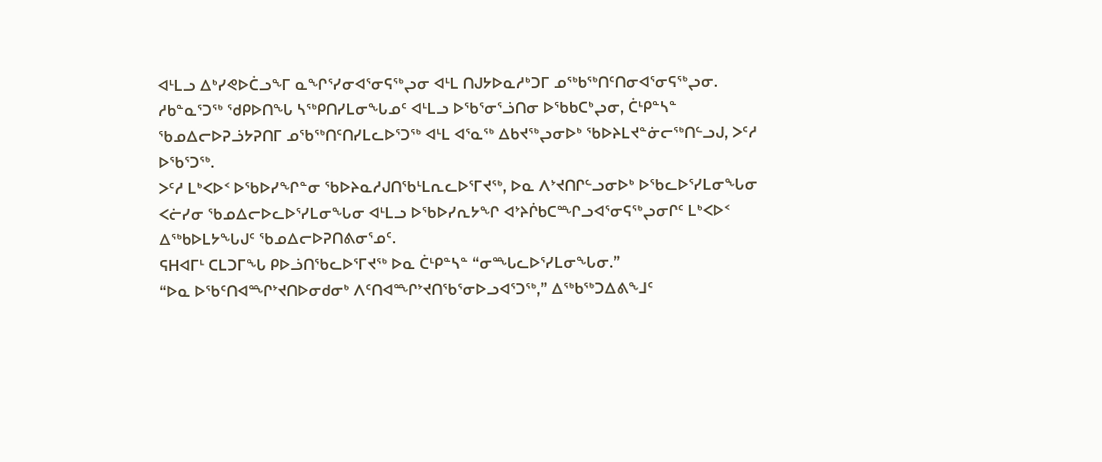ᐊᒻᒪᓗ ᐃᒃᓯᕙᐅᑖᓗᖕᒥ ᓇᖏᕐᓯᓂᐊᕐᓂᕋᖅᖢᓂ ᐊᒻᒪ ᑎᒍᔭᐅᓇᓱᒃᑐᒥ ᓄᖅᑲᖅᑎᑦᑎᓂᐊᕐᓂᕋᖅᖢᓂ.
ᓱᑲᓐᓇᕐᑐᖅ ᖁᑭᐅᑎᖓ ᓴᖅᑭᑎᓯᒪᓂᖓᓄᑦ ᐊᒻᒪᓗ ᐅᖃᕐᓂᕐᓘᑎᓂ ᐅᖃᑲᑕᒃᖢᓂ, ᑖᒻᑭᓐᓴᓐ ᖃᓄᐃᓕᐅᕈᓘᔭᕈᑎᒥ ᓄᖃᖅᑎᑦᑎᓯᒪᓚᐅᕐᑐᖅ ᐊᒻᒪ ᐊᕐᓇᖅ ᐃᑲᔪᖅᖢᓂᐅᒃ ᖃᐅᔨᒪᔪᓐᓃᓕᖅᑎᓪᓗᒍ, ᐳᑦᓱ ᐅᖃᕐᑐᖅ.
ᐳᑦᓱ ᒪᒃᐸᐅᑉ ᐅᖃᐅᓯᖏᓐᓂ ᖃᐅᔨᓇᓱᒍᑎᖃᒻᒪᕆᓚᐅᕐᒥᔪᖅ, ᐅᓇ ᐱᔾᔪᑎᒋᓪᓗᓂᐅᒃ ᐅᖃᓚᐅᕐᓯᒪᓂᖓᓂ ᐸᓖᓯᓂ ᖃᓄᐃᓕᐅᓚᐅᕐᓯᒪᓂᖓᓂ ᐊᒻᒪᓗ ᐅᖃᐅᓯᕆᔭᖏ ᐊᔾᔨᒌᑲᑕᙱᓗᐊᕐᓂᕋᖅᖢᓂᒋᑦ ᒪᒃᐸᐅᑉ ᐃᖅᑲᐅᒪᔭᖓᒍᑦ ᖃᓄᐃᓕᐅᕈᑎᕕᓂᕐᓄᑦ.
ᕋᕼᐊᒥᒻ ᑕᒪᑐᒥᖓ ᑭᐅᓘᑎᖃᓚᐅᕐᒥᔪᖅ ᐅᓇ ᑖᒻᑭᓐᓴᓐ “ᓂᙵᓚᐅᕐᓯᒪᓂᖓᓂ.”
“ᐅᓇ ᐅᖃᑦᑎᐊᙱᔾᔪᑎᐅᓂᑯᓂᒃ ᐱᑦᑎᐊᙱᔾᔪᑎᖃᕐᓂᐅᓗᐊᕐᑐᖅ,” ᐃᖅᑲᖅᑐᐃᕕᖕᒧᑦ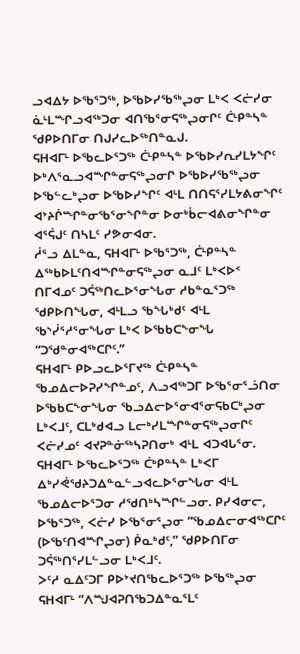ᓗᐊᐃᔭ ᐅᖃᕐᑐᖅ, ᐅᖃᐅᓯᖃᖅᖢᓂ ᒪᒃᐸ ᐸᓖᓯᓂ ᓈᒻᒪᙱᓗᐊᖅᑐᓂ ᐊᑎᖃᕐᓂᕋᖅᖢᓂᒋᑦ ᑖᒻᑭᓐᓴᓐ ᖁᑭᐅᑎᒥᓂ ᑎᒍᓯᓚᐅᖅᑎᓐᓇᒍ.
ᕋᕼᐊᒥᒻ ᐅᖃᓚᐅᕐᑐᖅ ᑖᒻᑭᓐᓴᓐ ᐅᖃᐅᓯᕆᓯᒪᔭᖏᑦ ᐅᒃᐱᕐᓇᓗᐊᙱᓐᓂᕋᖅᖢᓂᒋ ᐅᖃᐅᓯᖃᖅᖢᓂ ᐅᖃᓪᓚᒃᖢᓂ ᐅᖃᐅᓯᖏᑦ ᐊᒻᒪ ᑎᑎᕋᕐᓯᒪᔭᕕᓂᖏᑦ ᐊᔾᔨᒌᙱᓐᓂᖃᕐᓂᖏᓐᓂ ᐅᓂᒃᑳᓕᐊᕕᓂᖏᓐᓂ ᐊᕐᕌᒍᑦ ᑎᓴᒪᑦ ᓯᕗᓂᐊᓂ.
ᓲᕐᓗ ᐃᒪᓐᓇ, ᕋᕼᐊᒥᒻ ᐅᖃᕐᑐᖅ, ᑖᒻᑭᓐᓴᓐ ᐃᖅᑲᐅᒪᑦᑎᐊᙱᓐᓂᕋᖅᖢᓂ ᓇᒧᑦ ᒪᒃᐸᐅᑉ ᑎᒥᐊᓄᑦ ᑐᕌᖅᑎᓚᐅᕐᓂᖓᓂ ᓱᑲᓐᓇᕐᑐᖅ ᖁᑭᐅᑎᖓᓂ, ᐊᒻᒪᓗ ᖃᖓᒃᑯᑦ ᐊᒻᒪ ᖃᔅᓰᕐᓱᕐᓂᖓᓂ ᒪᒃᐸ ᐅᖃᑲᑕᖕᓂᖓ “ᑐᖁᓐᓂᐊᖅᑕᒋᑦ.”
ᕋᕼᐊᒥᒻ ᑭᐅᓗᓚᐅᕐᒥᔪᖅ ᑖᒻᑭᓐᓴᓐ ᖃᓄᐃᓕᐅᕈᓯᖏᓐᓄᑦ, ᐱᓗᐊᖅᑐᒥ ᐅᖃᕐᓂᕐᓘᑎᓂ ᐅᖃᑲᑕᖕᓂᖓᓂ ᖃᓗᐃᓕᐅᕐᓂᐊᕐᓂᕋᑲᑕᒃᖢᓂ ᒪᒃᐸᒧᑦ, ᑕᒪᒃᑯᐊᓗ ᒪᓕᒃᓯᒪᙱᓐᓂᕋᖅᖢᓂᒋᑦ ᐸᓖᓯᓄᑦ ᐊᔪᕈᓐᓃᖅᓴᕈᑎᓂᒃ ᐊᒻᒪ ᐊᑐᐊᒐᕐᓂ.
ᕋᕼᐊᒥᒻ ᐅᖃᓚᐅᕐᑐᖅ ᑖᒃᑭᓐᓴᓐ ᒪᒃᐸᒥ ᐃᒃᓯᕚᖁᔨᑐᐃᓐᓇᓪᓗᐊᓚᐅᕐᓂᖓᓂ ᐊᒻᒪ ᖃᓄᐃᓕᐅᕐᑐᓂ ᓱᖁᑎᒃᓴᙱᓪᓗᓂ. ᑭᓯᐊᓂᓕ, ᐅᖃᕐᑐᖅ, ᐸᓖᓯ ᐅᖃᕐᓂᕐᖢᓂ “ᖃᓄᐃᓕᓂᐊᖅᑕᒋᑦ (ᐅᖃᑦᑎᐊᙱᖢᓂ) ᑮᓇᒃᑯᑦ,” ᖁᑭᐅᑎᒥᓂ ᑐᕌᖅᑎᕐᓯᒪᓪᓗᓂ ᒪᒃᐸᒧᑦ.
ᐳᑦᓱ ᓇᐃᑦᑐᒥ ᑭᐅᔾᔪᑎᖃᓚᐅᕐᑐᖅ ᐅᖃᖅᖢᓂ ᕋᕼᐊᒥᒻ “ᐱᙳᐊᕈᑎᖃᑐᐃᓐᓇᕐᒪᑦ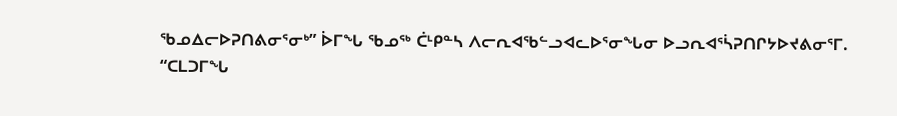ᖃᓄᐃᓕᐅᕈᑎᕕᓂᕐᓂᒃ” ᐆᒥᖓ ᖃᓄᖅ ᑖᒻᑭᓐᓴ ᐱᓕᕆᐊᖃᓪᓗᐊᓚᐅᕐᓂᖓᓂ ᐅᓗᕆᐊᕐᓵᕈᑎᒋᔭᐅᔪᕕᓂᕐᒥ.
“ᑕᒪᑐᒥᖓ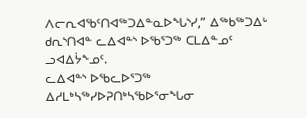ᐱᓕᕆᐊᖃᑦᑎᐊᖅᑐᐃᓐᓇᐅᖓᔅᓯ,” ᐃᖅᑲᖅᑐᐃᒡ ᑯᕆᔅᑎᐊᓐ ᓚᐃᐊᓐᔅ ᐅᖃᕐᑐᖅ ᑕᒪᐃᓐᓄᑦ ᓗᐊᐃᔮᖕᓄᑦ.
ᓚᐃᐊᓐᔅ ᐅᖃᓚᐅᕐᑐᖅ ᐃᓱᒪᒃᓴᖅᓯᐅᕈᑎᒃᓴᖃᐅᕐᓂᖓᓂ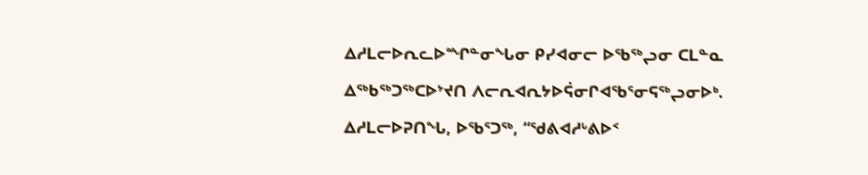ᐃᓱᒪᓕᐅᕆᓚᐅᙱᓐᓂᖓᓂ ᑭᓯᐊᓂᓕ ᐅᖃᖅᖢᓂ ᑕᒪᓐᓇ ᐃᖅᑲᖅᑐᖅᑕᐅᔾᔪᑎ ᐱᓕᕆᐊᕆᔭᐅᕌᓂᒋᐊᖃᕐᓂᕋᖅᖢᓂᐅᒃ.
ᐃᓱᒪᓕᐅᕈᑎᖓ, ᐅᖃᕐᑐᖅ, “ᖁᕕᐊᓱᒡᕕᐅᑉ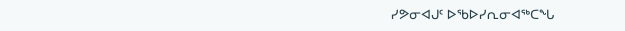ᓯᕗᓂᐊᒍᑦ ᐅᖃᐅᓯᕆᓂᐊᖅᑕᖓ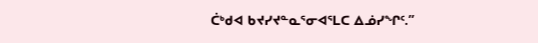ᑖᒃᑯᐊ ᑲᔪᓯᔪᓐᓇᕐᓂᐊᕐᒪᑕ ᐃᓅᓯᖏᑦ.”